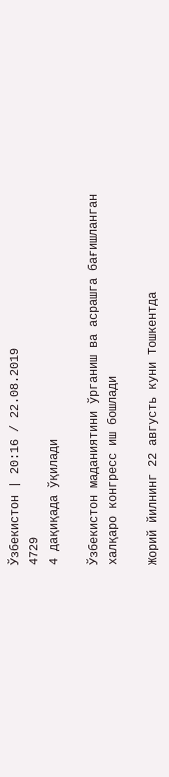Ўзбекистон | 20:16 / 22.08.2019
4729
4 дақиқада ўқилади

Ўзбекистон маданиятини ўрганиш ва асрашга бағишланган халқаро конгресс иш бошлади

Жорий йилнинг 22 августь куни Тошкентда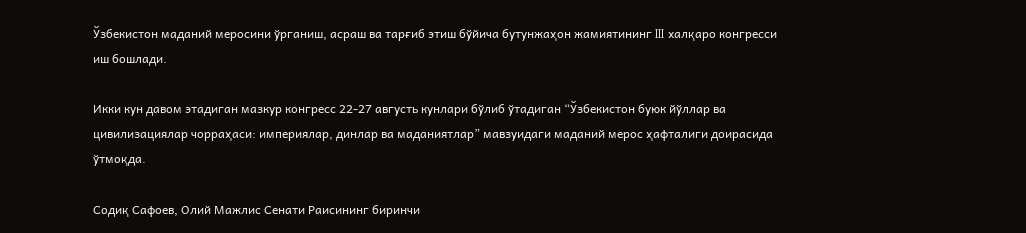Ўзбекистон маданий меросини ўрганиш, асраш ва тарғиб этиш бўйича бутунжаҳон жамиятининг III халқаро конгресси иш бошлади.

Икки кун давом этадиган мазкур конгресс 22-27 августь кунлари бўлиб ўтадиган “Ўзбекистон буюк йўллар ва цивилизациялар чорраҳаси: империялар, динлар ва маданиятлар” мавзуидаги маданий мерос ҳафталиги доирасида ўтмоқда.

Содиқ Сафоев, Олий Мажлис Сенати Раисининг биринчи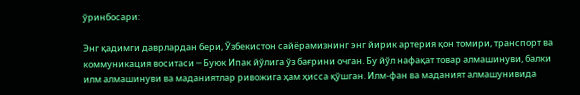ўринбосари:

Энг қадимги даврлардан бери, Ўзбекистон сайёрамизнинг энг йирик артерия қон томири, транспорт ва коммуникация воситаси ─ Буюк Ипак йўлига ўз бағрини очган. Бу йўл нафақат товар алмашинуви, балки илм алмашинуви ва маданиятлар ривожига ҳам ҳисса қўшган. Илм-фан ва маданият алмашунивида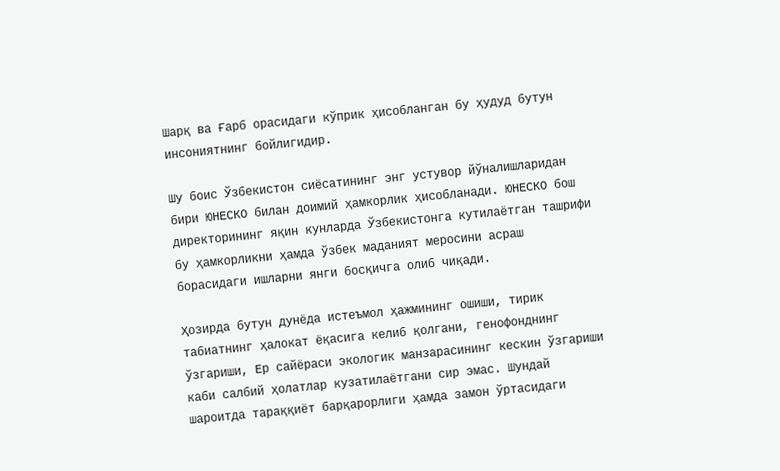Шарқ ва Ғарб орасидаги кўприк ҳисобланган бу ҳудуд бутун инсониятнинг бойлигидир.

Шу боис Ўзбекистон сиёсатининг энг устувор йўналишларидан бири ЮНЕСКО билан доимий ҳамкорлик ҳисобланади. ЮНЕСКО бош директорининг яқин кунларда Ўзбекистонга кутилаётган ташрифи бу ҳамкорликни ҳамда ўзбек маданият меросини асраш борасидаги ишларни янги босқичга олиб чиқади.

Ҳозирда бутун дунёда истеъмол ҳажмининг ошиши, тирик табиатнинг ҳалокат ёқасига келиб қолгани, генофонднинг ўзгариши, Ер сайёраси экологик манзарасининг кескин ўзгариши каби салбий ҳолатлар кузатилаётгани сир эмас. Шундай шароитда тараққиёт барқарорлиги ҳамда замон ўртасидаги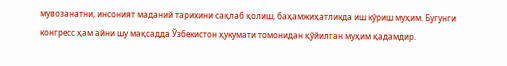мувозанатни, инсоният маданий тарихини сақлаб қолиш, баҳамжиҳатликда иш кўриш муҳим. Бугунги конгресс ҳам айни шу мақсадда Ўзбекистон ҳукумати томонидан қўйилган муҳим қадамдир.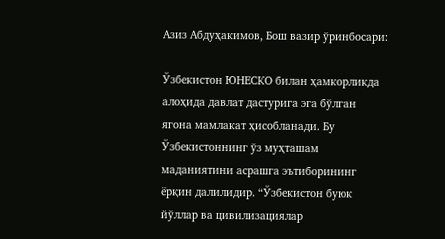Азиз Абдуҳакимов, Бош вазир ўринбосари:

Ўзбекистон ЮНЕСКО билан ҳамкорликда алоҳида давлат дастурига эга бўлган ягона мамлакат ҳисобланади. Бу Ўзбекистоннинг ўз муҳташам маданиятини асрашга эътиборининг ёрқин далилидир. “Ўзбекистон буюк йўллар ва цивилизациялар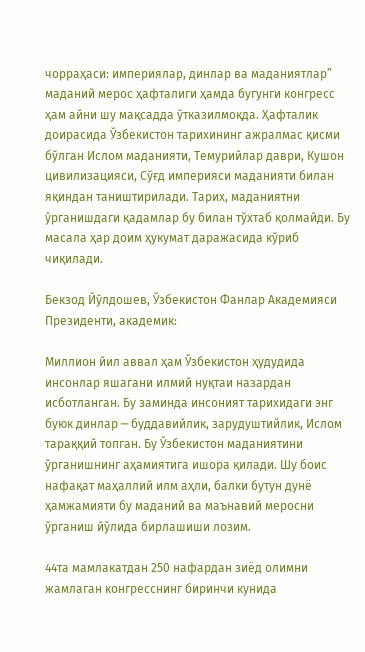чорраҳаси: империялар, динлар ва маданиятлар” маданий мерос ҳафталиги ҳамда бугунги конгресс ҳам айни шу мақсадда ўтказилмоқда. Ҳафталик доирасида Ўзбекистон тарихининг ажралмас қисми бўлган Ислом маданияти, Темурийлар даври, Кушон цивилизацияси, Сўғд империяси маданияти билан яқиндан таништирилади. Тарих, маданиятни ўрганишдаги қадамлар бу билан тўхтаб қолмайди. Бу масала ҳар доим ҳукумат даражасида кўриб чиқилади.

Бекзод Йўлдошев, Ўзбекистон Фанлар Академияси Президенти, академик:

Миллион йил аввал ҳам Ўзбекистон ҳудудида инсонлар яшагани илмий нуқтаи назардан исботланган. Бу заминда инсоният тарихидаги энг буюк динлар ─ буддавийлик, зарудуштийлик, Ислом тараққий топган. Бу Ўзбекистон маданиятини ўрганишнинг аҳамиятига ишора қилади. Шу боис нафақат маҳаллий илм аҳли, балки бутун дунё ҳамжамияти бу маданий ва маънавий меросни ўрганиш йўлида бирлашиши лозим.

44та мамлакатдан 250 нафардан зиёд олимни жамлаган конгресснинг биринчи кунида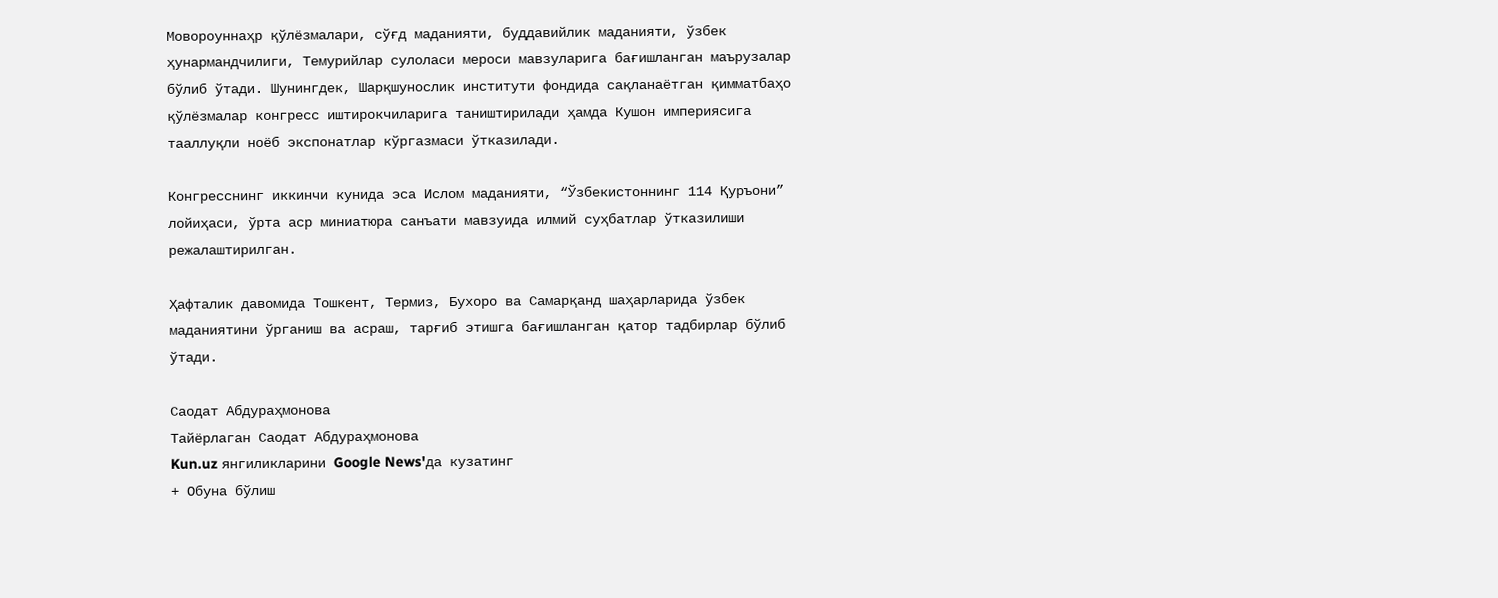Мовороуннаҳр қўлёзмалари, сўғд маданияти, буддавийлик маданияти, ўзбек ҳунармандчилиги, Темурийлар сулоласи мероси мавзуларига бағишланган маърузалар бўлиб ўтади. Шунингдек, Шарқшунослик институти фондида сақланаётган қимматбаҳо қўлёзмалар конгресс иштирокчиларига таништирилади ҳамда Кушон империясига тааллуқли ноёб экспонатлар кўргазмаси ўтказилади.

Конгресснинг иккинчи кунида эса Ислом маданияти, “Ўзбекистоннинг 114 Қуръони” лойиҳаси, ўрта аср миниатюра санъати мавзуида илмий суҳбатлар ўтказилиши режалаштирилган.

Ҳафталик давомида Тошкент, Термиз, Бухоро ва Самарқанд шаҳарларида ўзбек маданиятини ўрганиш ва асраш, тарғиб этишга бағишланган қатор тадбирлар бўлиб ўтади.

Саодат Абдураҳмонова
Тайёрлаган Саодат Абдураҳмонова
Kun.uz янгиликларини Google News'да кузатинг
+ Обуна бўлиш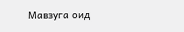Мавзуга оид